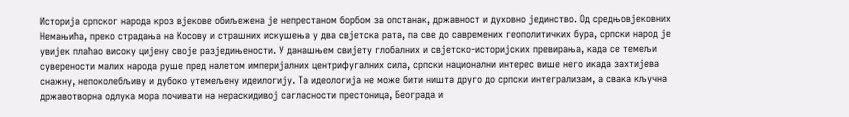Историја српског народа кроз вјекове обиљежена је непрестаном борбом за опстанак, државност и духовно јединство. Од средњовјековних Немањића, преко страдања на Косову и страшних искушења у два свјетска рата, па све до савремених геополитичких бура, српски народ је увијек плаћао високу цијену своје разједињености. У данашњем свијету глобалних и свјетско-историјских превирања, када се темељи суверености малих народа руше пред налетом империјалних центрифугалних сила, српски национални интерес више него икада захтијева снажну, непоколебљиву и дубоко утемељену идеилогију. Та идеологија не може бити ништа друго до српски интегрализам, а свака кључна државотворна одлука мора почивати на нераскидивој сагласности престоница, Београда и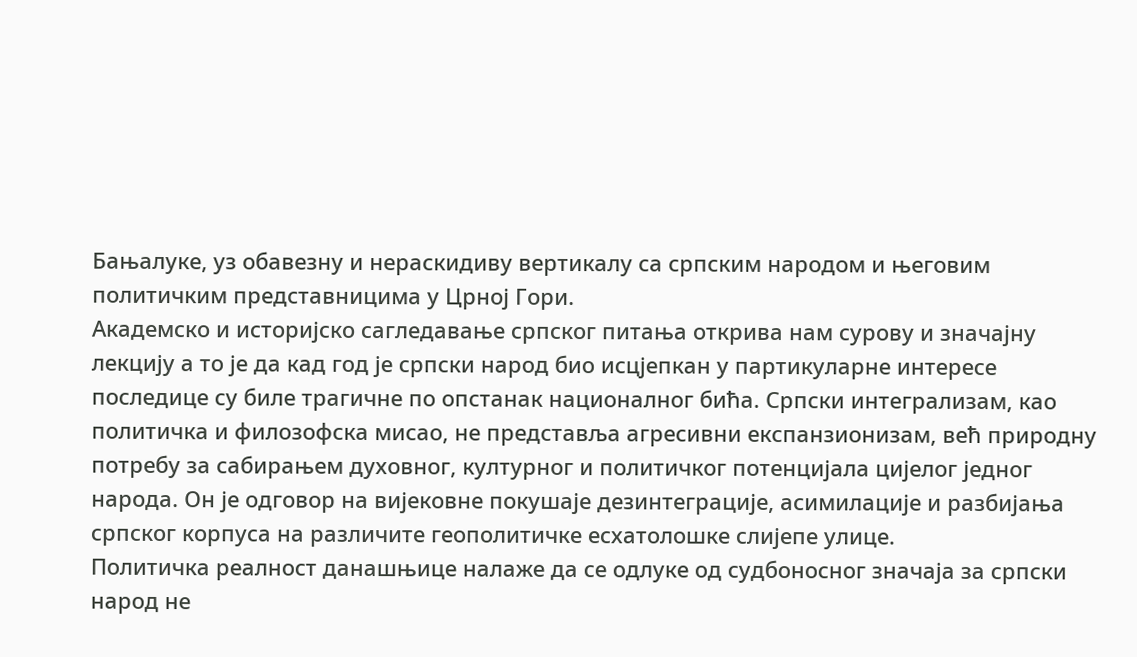Бањалуке, уз обавезну и нераскидиву вертикалу са српским народом и његовим политичким представницима у Црној Гори.
Академско и историјско сагледавање српског питања открива нам сурову и значајну лекцију а то је да кад год је српски народ био исцјепкан у партикуларне интересе последице су биле трагичне по опстанак националног бића. Српски интегрализам, као политичка и филозофска мисао, не представља агресивни експанзионизам, већ природну потребу за сабирањем духовног, културног и политичког потенцијала цијелог једног народа. Он је одговор на вијековне покушаје дезинтеграције, асимилације и разбијања српског корпуса на различите геополитичке есхатолошке слијепе улице.
Политичка реалност данашњице налаже да се одлуке од судбоносног значаја за српски народ не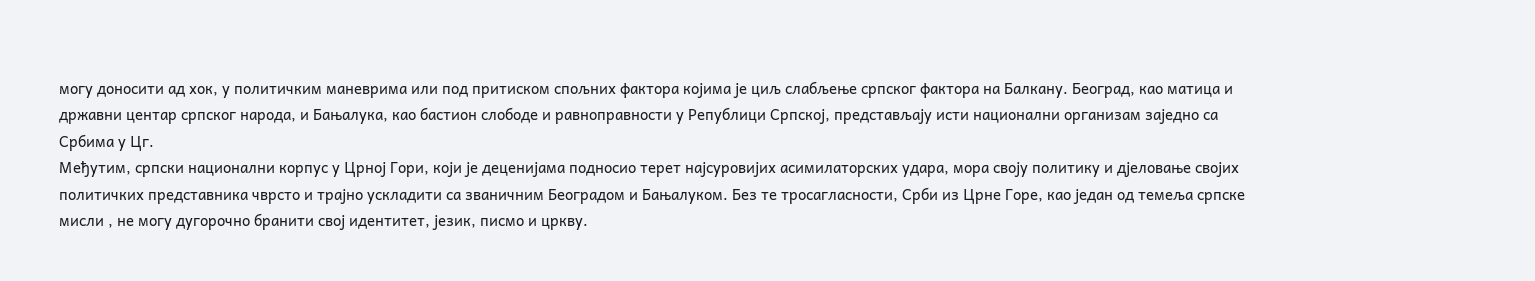могу доносити ад хок, у политичким маневрима или под притиском спољних фактора којима је циљ слабљење српског фактора на Балкану. Београд, као матица и државни центар српског народа, и Бањалука, као бастион слободе и равноправности у Републици Српској, представљају исти национални организам заједно са Србима у Цг.
Међутим, српски национални корпус у Црној Гори, који је деценијама подносио терет најсуровијих асимилаторских удара, мора своју политику и дјеловање својих политичких представника чврсто и трајно ускладити са званичним Београдом и Бањалуком. Без те тросагласности, Срби из Црне Горе, као један од темеља српске мисли , не могу дугорочно бранити свој идентитет, језик, писмо и цркву.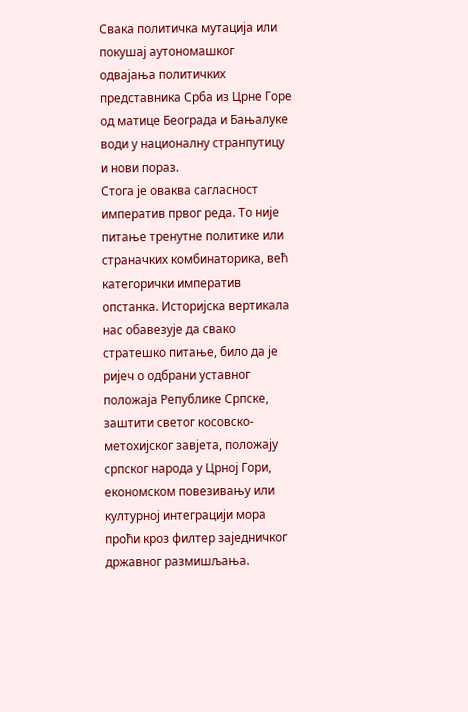Свака политичка мутација или покушај аутономашког одвајања политичких представника Срба из Црне Горе од матице Београда и Бањалуке води у националну странпутицу и нови пораз.
Стога је оваква сагласност императив првог реда. То није питање тренутне политике или страначких комбинаторика, већ категорички императив опстанка. Историјска вертикала нас обавезује да свако стратешко питање, било да је ријеч о одбрани уставног положаја Републике Српске, заштити светог косовско-метохијског завјета, положају српског народа у Црној Гори, економском повезивању или културној интеграцији мора проћи кроз филтер заједничког државног размишљања.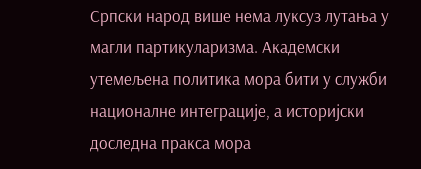Српски народ више нема луксуз лутања у магли партикуларизма. Академски утемељена политика мора бити у служби националне интеграције, а историјски доследна пракса мора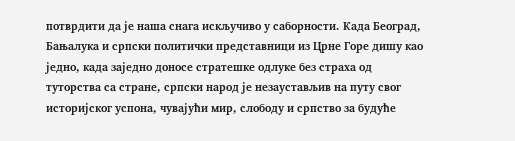потврдити да је наша снага искључиво у саборности. Када Београд, Бањалука и српски политички представници из Црне Горе дишу као једно, када заједно доносе стратешке одлуке без страха од туторства са стране, српски народ је незаустављив на путу свог историјског успона, чувајући мир, слободу и српство за будуће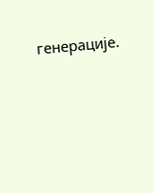генерације.